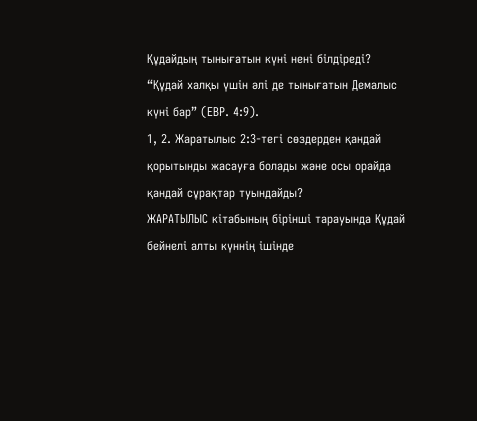Құдайдың тынығатын күні нені білдіреді?
“Құдай халқы үшін әлі де тынығатын Демалыс күні бар” (ЕВР. 4:9).
1, 2. Жаратылыс 2:3-тегі сөздерден қандай қорытынды жасауға болады және осы орайда қандай сұрақтар туындайды?
ЖАРАТЫЛЫС кітабының бірінші тарауында Құдай бейнелі алты күннің ішінде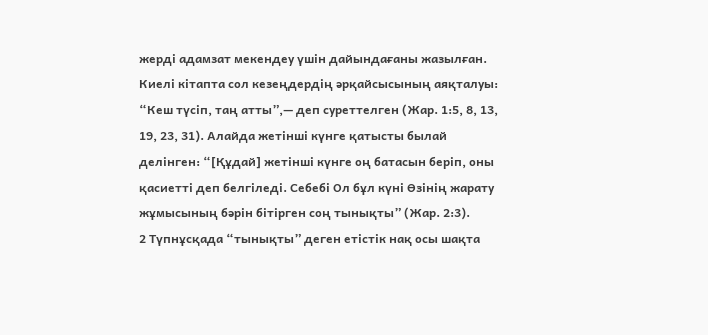жерді адамзат мекендеу үшін дайындағаны жазылған. Киелі кітапта сол кезеңдердің әрқайсысының аяқталуы: “Кеш түсіп, таң атты”,— деп суреттелген (Жар. 1:5, 8, 13, 19, 23, 31). Алайда жетінші күнге қатысты былай делінген: “[Құдай] жетінші күнге оң батасын беріп, оны қасиетті деп белгіледі. Себебі Ол бұл күні Өзінің жарату жұмысының бәрін бітірген соң тынықты” (Жар. 2:3).
2 Түпнұсқада “тынықты” деген етістік нақ осы шақта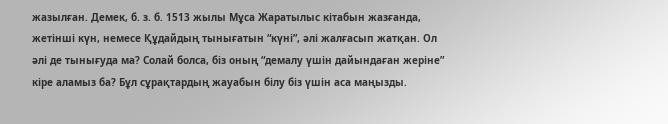жазылған. Демек, б. з. б. 1513 жылы Мұса Жаратылыс кітабын жазғанда, жетінші күн, немесе Құдайдың тынығатын “күні”, әлі жалғасып жатқан. Ол әлі де тынығуда ма? Солай болса, біз оның “демалу үшін дайындаған жеріне” кіре аламыз ба? Бұл сұрақтардың жауабын білу біз үшін аса маңызды.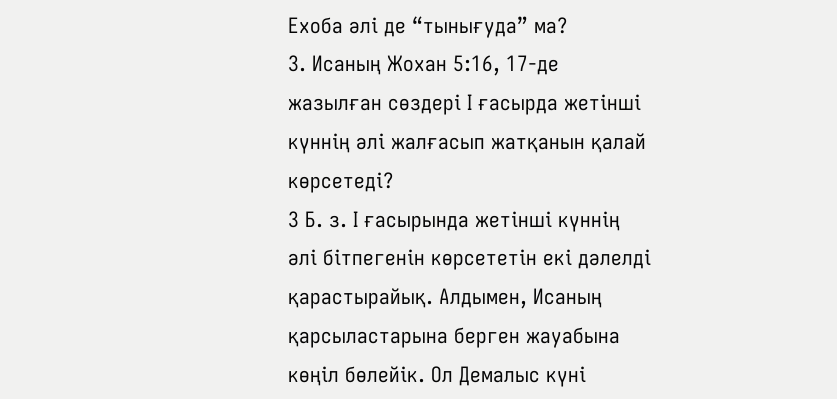Ехоба әлі де “тынығуда” ма?
3. Исаның Жохан 5:16, 17-де жазылған сөздері І ғасырда жетінші күннің әлі жалғасып жатқанын қалай көрсетеді?
3 Б. з. І ғасырында жетінші күннің әлі бітпегенін көрсететін екі дәлелді қарастырайық. Алдымен, Исаның қарсыластарына берген жауабына көңіл бөлейік. Ол Демалыс күні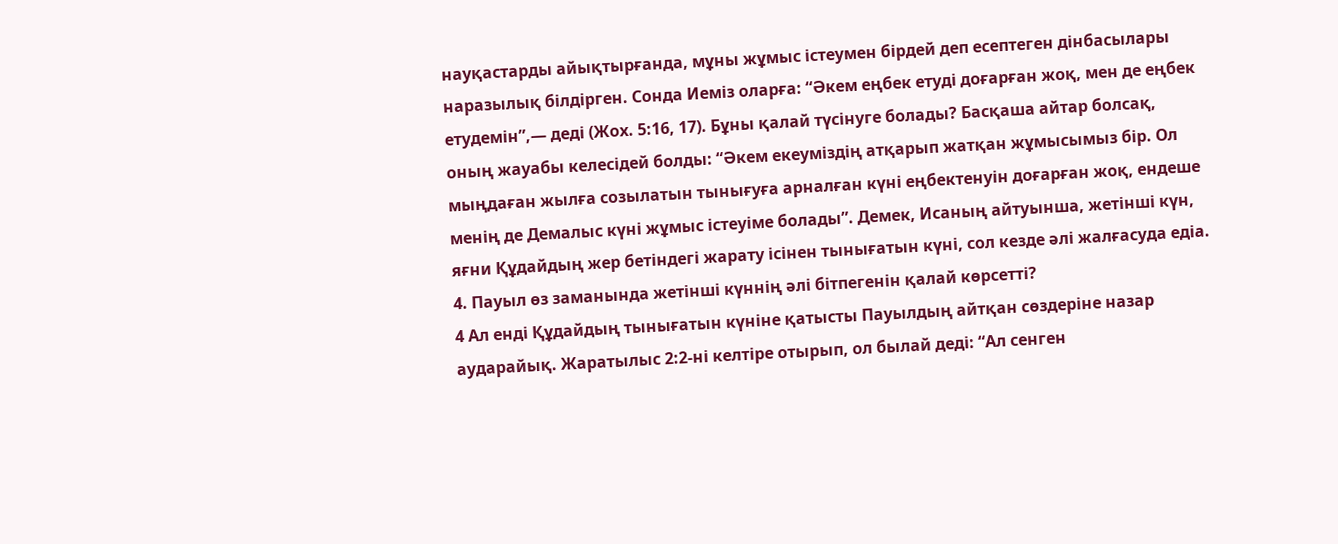науқастарды айықтырғанда, мұны жұмыс істеумен бірдей деп есептеген дінбасылары наразылық білдірген. Сонда Иеміз оларға: “Әкем еңбек етуді доғарған жоқ, мен де еңбек етудемін”,— деді (Жох. 5:16, 17). Бұны қалай түсінуге болады? Басқаша айтар болсақ, оның жауабы келесідей болды: “Әкем екеуміздің атқарып жатқан жұмысымыз бір. Ол мыңдаған жылға созылатын тынығуға арналған күні еңбектенуін доғарған жоқ, ендеше менің де Демалыс күні жұмыс істеуіме болады”. Демек, Исаның айтуынша, жетінші күн, яғни Құдайдың жер бетіндегі жарату ісінен тынығатын күні, сол кезде әлі жалғасуда едіa.
4. Пауыл өз заманында жетінші күннің әлі бітпегенін қалай көрсетті?
4 Ал енді Құдайдың тынығатын күніне қатысты Пауылдың айтқан сөздеріне назар аударайық. Жаратылыс 2:2-ні келтіре отырып, ол былай деді: “Ал сенген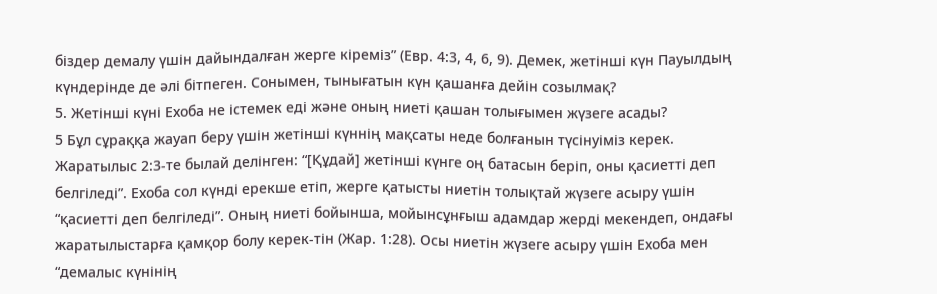біздер демалу үшін дайындалған жерге кіреміз” (Евр. 4:3, 4, 6, 9). Демек, жетінші күн Пауылдың күндерінде де әлі бітпеген. Сонымен, тынығатын күн қашанға дейін созылмақ?
5. Жетінші күні Ехоба не істемек еді және оның ниеті қашан толығымен жүзеге асады?
5 Бұл сұраққа жауап беру үшін жетінші күннің мақсаты неде болғанын түсінуіміз керек. Жаратылыс 2:3-те былай делінген: “[Құдай] жетінші күнге оң батасын беріп, оны қасиетті деп белгіледі”. Ехоба сол күнді ерекше етіп, жерге қатысты ниетін толықтай жүзеге асыру үшін “қасиетті деп белгіледі”. Оның ниеті бойынша, мойынсұнғыш адамдар жерді мекендеп, ондағы жаратылыстарға қамқор болу керек-тін (Жар. 1:28). Осы ниетін жүзеге асыру үшін Ехоба мен “демалыс күнінің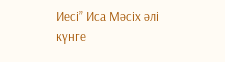Иесі” Иса Мәсіх әлі күнге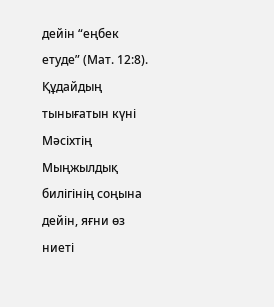дейін “еңбек етуде” (Мат. 12:8). Құдайдың тынығатын күні Мәсіхтің Мыңжылдық билігінің соңына дейін, яғни өз ниеті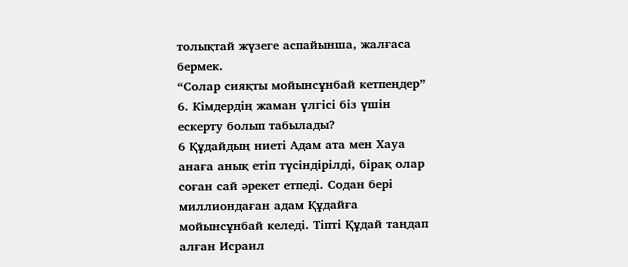толықтай жүзеге аспайынша, жалғаса бермек.
“Солар сияқты мойынсұнбай кетпеңдер”
6. Кімдердің жаман үлгісі біз үшін ескерту болып табылады?
6 Құдайдың ниеті Адам ата мен Хауа анаға анық етіп түсіндірілді, бірақ олар соған сай әрекет етпеді. Содан бері миллиондаған адам Құдайға мойынсұнбай келеді. Тіпті Құдай таңдап алған Исраил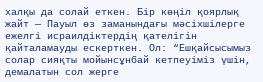халқы да солай еткен. Бір көңіл қоярлық жайт — Пауыл өз заманындағы мәсіхшілерге ежелгі исраилдіктердің қателігін қайталамауды ескерткен. Ол: “Ешқайсысымыз солар сияқты мойынсұнбай кетпеуіміз үшін, демалатын сол жерге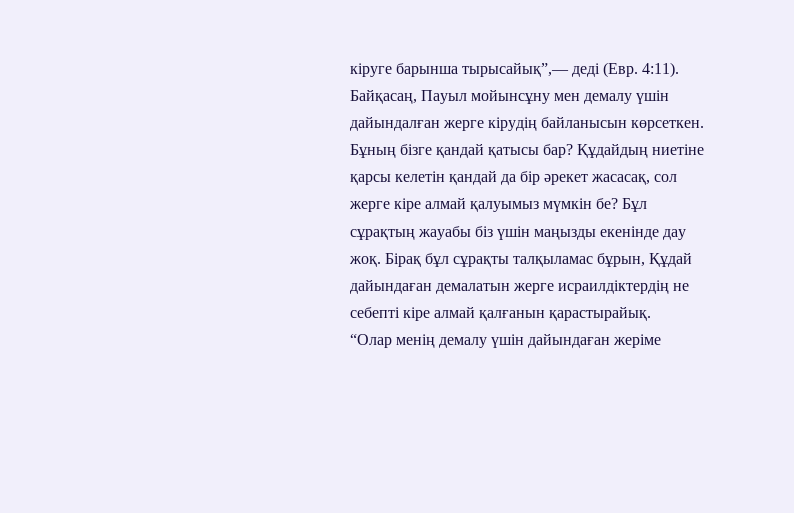кіруге барынша тырысайық”,— деді (Евр. 4:11). Байқасаң, Пауыл мойынсұну мен демалу үшін дайындалған жерге кірудің байланысын көрсеткен. Бұның бізге қандай қатысы бар? Құдайдың ниетіне қарсы келетін қандай да бір әрекет жасасақ, сол жерге кіре алмай қалуымыз мүмкін бе? Бұл сұрақтың жауабы біз үшін маңызды екенінде дау жоқ. Бірақ бұл сұрақты талқыламас бұрын, Құдай дайындаған демалатын жерге исраилдіктердің не себепті кіре алмай қалғанын қарастырайық.
“Олар менің демалу үшін дайындаған жеріме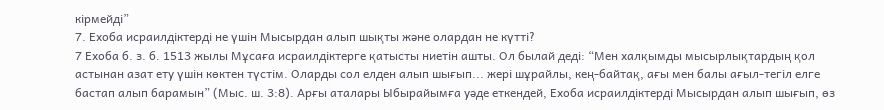кірмейді”
7. Ехоба исраилдіктерді не үшін Мысырдан алып шықты және олардан не күтті?
7 Ехоба б. з. б. 1513 жылы Мұсаға исраилдіктерге қатысты ниетін ашты. Ол былай деді: “Мен халқымды мысырлықтардың қол астынан азат ету үшін көктен түстім. Оларды сол елден алып шығып... жері шұрайлы, кең-байтақ, ағы мен балы ағыл-тегіл елге бастап алып барамын” (Мыс. ш. 3:8). Арғы аталары Ыбырайымға уәде еткендей, Ехоба исраилдіктерді Мысырдан алып шығып, өз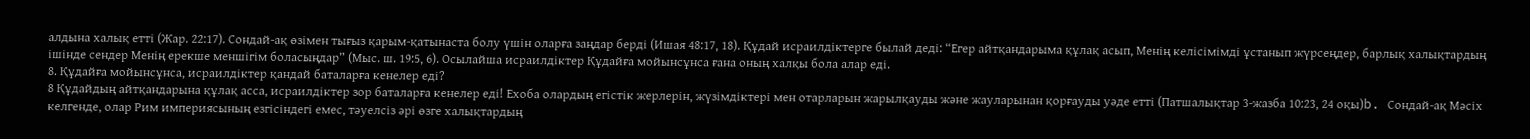алдына халық етті (Жар. 22:17). Сондай-ақ өзімен тығыз қарым-қатынаста болу үшін оларға заңдар берді (Ишая 48:17, 18). Құдай исраилдіктерге былай деді: “Егер айтқандарыма құлақ асып, Менің келісімімді ұстанып жүрсеңдер, барлық халықтардың ішінде сендер Менің ерекше меншігім боласыңдар” (Мыс. ш. 19:5, 6). Осылайша исраилдіктер Құдайға мойынсұнса ғана оның халқы бола алар еді.
8. Құдайға мойынсұнса, исраилдіктер қандай баталарға кенелер еді?
8 Құдайдың айтқандарына құлақ асса, исраилдіктер зор баталарға кенелер еді! Ехоба олардың егістік жерлерін, жүзімдіктері мен отарларын жарылқауды және жауларынан қорғауды уәде етті (Патшалықтар 3-жазба 10:23, 24 оқы)b. Сондай-ақ Мәсіх келгенде, олар Рим империясының езгісіндегі емес, тәуелсіз әрі өзге халықтардың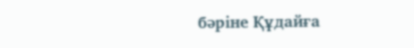бәріне Құдайға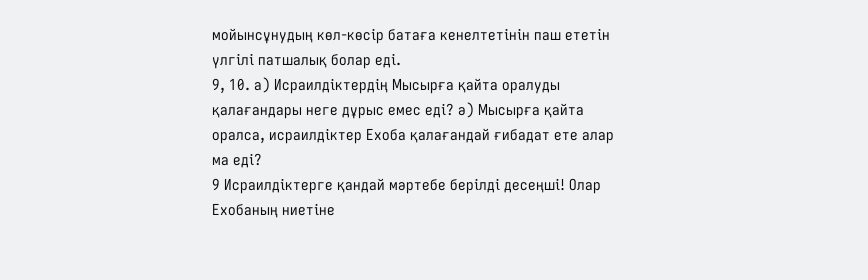мойынсұнудың көл-көсір батаға кенелтетінін паш ететін үлгілі патшалық болар еді.
9, 10. а) Исраилдіктердің Мысырға қайта оралуды қалағандары неге дұрыс емес еді? ә) Мысырға қайта оралса, исраилдіктер Ехоба қалағандай ғибадат ете алар ма еді?
9 Исраилдіктерге қандай мәртебе берілді десеңші! Олар Ехобаның ниетіне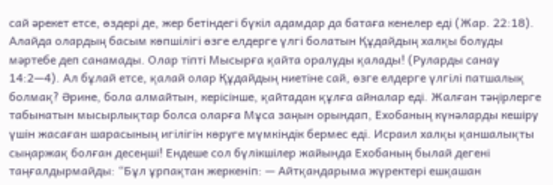сай әрекет етсе, өздері де, жер бетіндегі бүкіл адамдар да батаға кенелер еді (Жар. 22:18). Алайда олардың басым көпшілігі өзге елдерге үлгі болатын Құдайдың халқы болуды мәртебе деп санамады. Олар тіпті Мысырға қайта оралуды қалады! (Руларды санау 14:2—4). Ал бұлай етсе, қалай олар Құдайдың ниетіне сай, өзге елдерге үлгілі патшалық болмақ? Әрине, бола алмайтын, керісінше, қайтадан құлға айналар еді. Жалған тәңірлерге табынатын мысырлықтар болса оларға Мұса заңын орындап, Ехобаның күнәларды кешіру үшін жасаған шарасының игілігін көруге мүмкіндік бермес еді. Исраил халқы қаншалықты сыңаржақ болған десеңші! Ендеше сол бүлікшілер жайында Ехобаның былай дегені таңғалдырмайды: “Бұл ұрпақтан жеркеніп: — Айтқандарыма жүректері ешқашан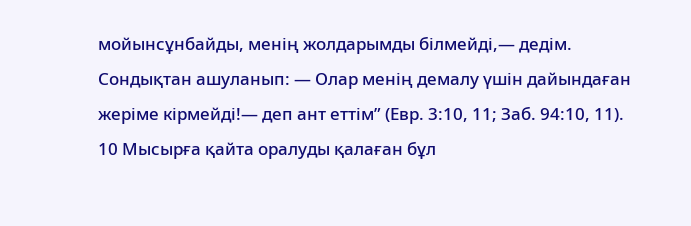мойынсұнбайды, менің жолдарымды білмейді,— дедім. Сондықтан ашуланып: — Олар менің демалу үшін дайындаған жеріме кірмейді!— деп ант еттім” (Евр. 3:10, 11; Заб. 94:10, 11).
10 Мысырға қайта оралуды қалаған бұл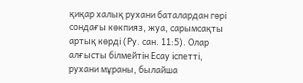қиқар халық рухани баталардан гөрі сондағы көкпияз, жуа, сарымсақты артық көрді (Ру. сан. 11:5). Олар алғысты білмейтін Есау іспетті, рухани мұраны, былайша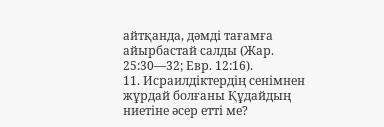айтқанда, дәмді тағамға айырбастай салды (Жар. 25:30—32; Евр. 12:16).
11. Исраилдіктердің сенімнен жұрдай болғаны Құдайдың ниетіне әсер етті ме?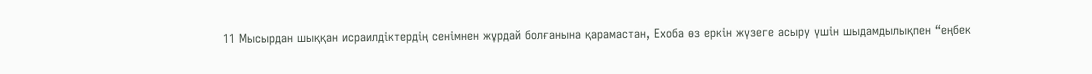11 Мысырдан шыққан исраилдіктердің сенімнен жұрдай болғанына қарамастан, Ехоба өз еркін жүзеге асыру үшін шыдамдылықпен “еңбек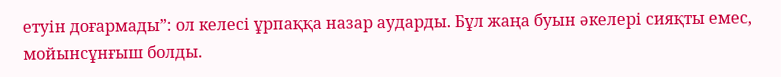етуін доғармады”: ол келесі ұрпаққа назар аударды. Бұл жаңа буын әкелері сияқты емес, мойынсұнғыш болды.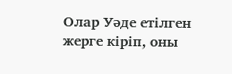Олар Уәде етілген жерге кіріп, оны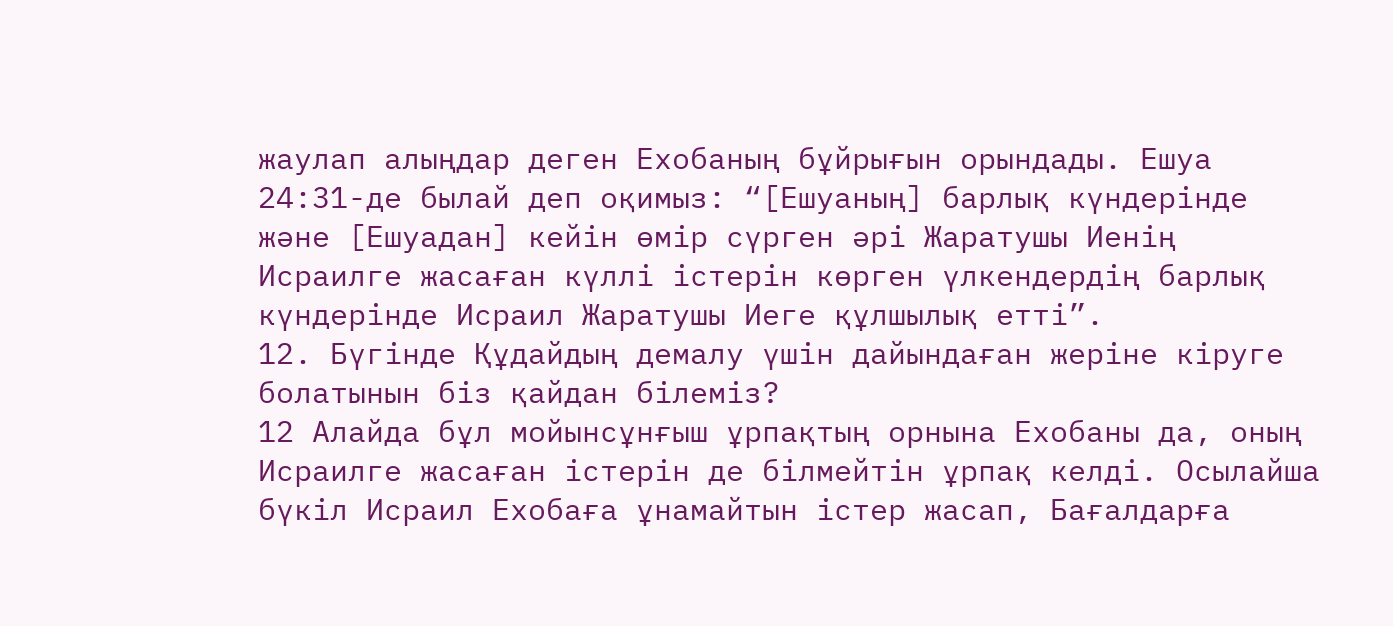жаулап алыңдар деген Ехобаның бұйрығын орындады. Ешуа 24:31-де былай деп оқимыз: “[Ешуаның] барлық күндерінде және [Ешуадан] кейін өмір сүрген әрі Жаратушы Иенің Исраилге жасаған күллі істерін көрген үлкендердің барлық күндерінде Исраил Жаратушы Иеге құлшылық етті”.
12. Бүгінде Құдайдың демалу үшін дайындаған жеріне кіруге болатынын біз қайдан білеміз?
12 Алайда бұл мойынсұнғыш ұрпақтың орнына Ехобаны да, оның Исраилге жасаған істерін де білмейтін ұрпақ келді. Осылайша бүкіл Исраил Ехобаға ұнамайтын істер жасап, Бағалдарға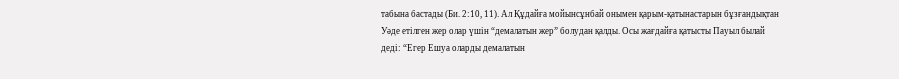табына бастады (Би. 2:10, 11). Ал Құдайға мойынсұнбай онымен қарым-қатынастарын бұзғандықтан Уәде етілген жер олар үшін “демалатын жер” болудан қалды. Осы жағдайға қатысты Пауыл былай деді: “Егер Ешуа оларды демалатын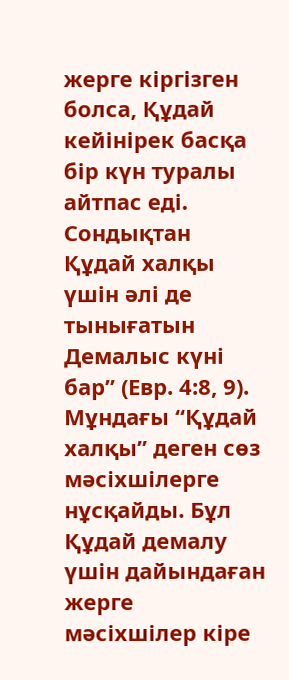жерге кіргізген болса, Құдай кейінірек басқа бір күн туралы айтпас еді. Сондықтан Құдай халқы үшін әлі де тынығатын Демалыс күні бар” (Евр. 4:8, 9). Мұндағы “Құдай халқы” деген сөз мәсіхшілерге нұсқайды. Бұл Құдай демалу үшін дайындаған жерге мәсіхшілер кіре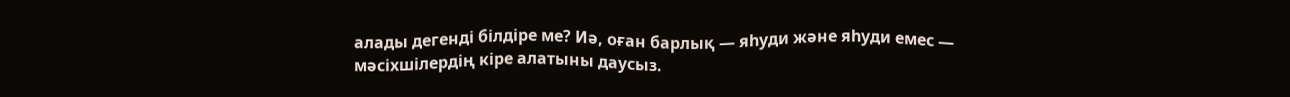алады дегенді білдіре ме? Иә, оған барлық — яһуди және яһуди емес — мәсіхшілердің кіре алатыны даусыз.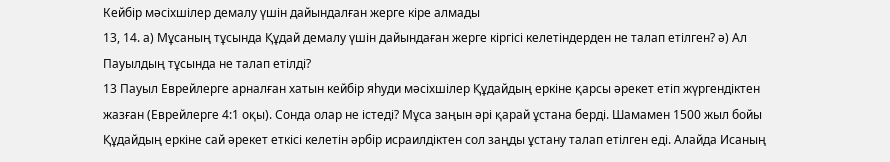Кейбір мәсіхшілер демалу үшін дайындалған жерге кіре алмады
13, 14. а) Мұсаның тұсында Құдай демалу үшін дайындаған жерге кіргісі келетіндерден не талап етілген? ә) Ал Пауылдың тұсында не талап етілді?
13 Пауыл Еврейлерге арналған хатын кейбір яһуди мәсіхшілер Құдайдың еркіне қарсы әрекет етіп жүргендіктен жазған (Еврейлерге 4:1 оқы). Сонда олар не істеді? Мұса заңын әрі қарай ұстана берді. Шамамен 1500 жыл бойы Құдайдың еркіне сай әрекет еткісі келетін әрбір исраилдіктен сол заңды ұстану талап етілген еді. Алайда Исаның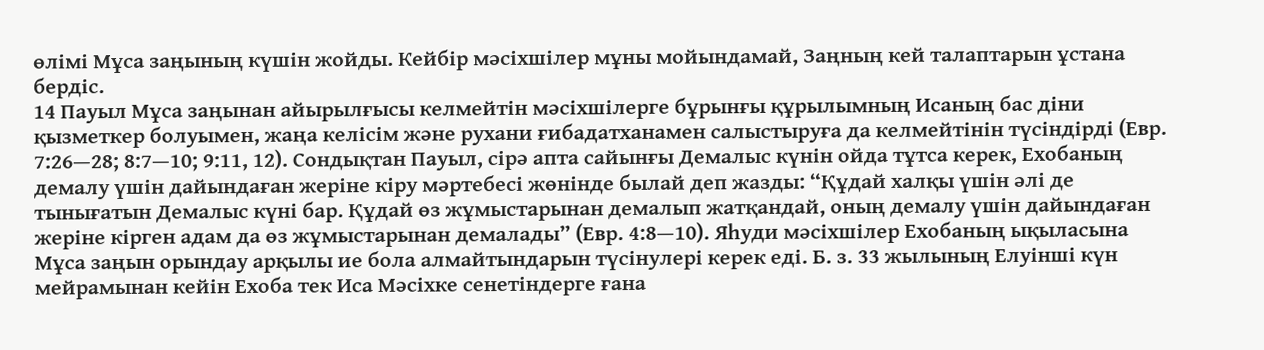өлімі Мұса заңының күшін жойды. Кейбір мәсіхшілер мұны мойындамай, Заңның кей талаптарын ұстана бердіc.
14 Пауыл Мұса заңынан айырылғысы келмейтін мәсіхшілерге бұрынғы құрылымның Исаның бас діни қызметкер болуымен, жаңа келісім және рухани ғибадатханамен салыстыруға да келмейтінін түсіндірді (Евр. 7:26—28; 8:7—10; 9:11, 12). Сондықтан Пауыл, сірә апта сайынғы Демалыс күнін ойда тұтса керек, Ехобаның демалу үшін дайындаған жеріне кіру мәртебесі жөнінде былай деп жазды: “Құдай халқы үшін әлі де тынығатын Демалыс күні бар. Құдай өз жұмыстарынан демалып жатқандай, оның демалу үшін дайындаған жеріне кірген адам да өз жұмыстарынан демалады” (Евр. 4:8—10). Яһуди мәсіхшілер Ехобаның ықыласына Мұса заңын орындау арқылы ие бола алмайтындарын түсінулері керек еді. Б. з. 33 жылының Елуінші күн мейрамынан кейін Ехоба тек Иса Мәсіхке сенетіндерге ғана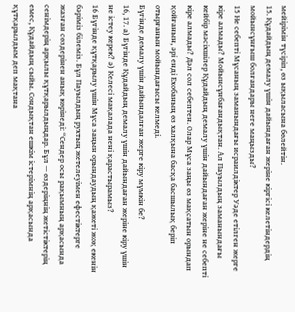мейірімін түсіріп, өз ықыласына бөлейтін.
15. Құдайдың демалу үшін дайындаған жеріне кіргісі келетіндердің мойынсұнғыш болғандары неге маңызды?
15 Не себепті Мұсаның заманындағы исраилдіктер Уәде етілген жерге кіре алмады? Мойынсұнбағандықтан. Ал Пауылдың заманындағы кейбір мәсіхшілер Құдайдың демалу үшін дайындаған жеріне не себепті кіре алмады? Дәл сол себептен. Олар Мұса заңы өз мақсатын орындап қойғанын, әрі енді Ехобаның өз халқына басқа басшылық беріп отырғанын мойындағысы келмеді.
Бүгінде демалу үшін дайындалған жерге кіру мүмкін бе?
16, 17. а) Бүгінде Құдайдың демалу үшін дайындаған жеріне кіру үшін не істеу керек? ә) Келесі мақалада нені қарастырамыз?
16 Бүгінде құтқарылу үшін Мұса заңын орындаудың қажеті жоқ екенін бәріміз білеміз. Бұл Пауылдың рухтың жетелеуімен ефестіктерге жазған сөздерінен анық көрінеді: “Сендер осы рақымның арқасында сенімдерің арқылы құтқарылдыңдар. Бұл — өздеріңнің жетістіктерің емес, Құдайдың сыйы. Сондықтан ешкім істерімнің арқасында құтқарылдым деп мақтана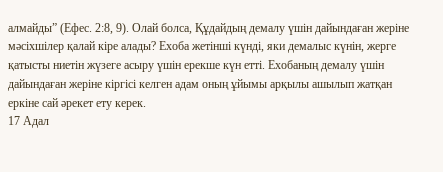алмайды” (Ефес. 2:8, 9). Олай болса, Құдайдың демалу үшін дайындаған жеріне мәсіхшілер қалай кіре алады? Ехоба жетінші күнді, яки демалыс күнін, жерге қатысты ниетін жүзеге асыру үшін ерекше күн етті. Ехобаның демалу үшін дайындаған жеріне кіргісі келген адам оның ұйымы арқылы ашылып жатқан еркіне сай әрекет ету керек.
17 Адал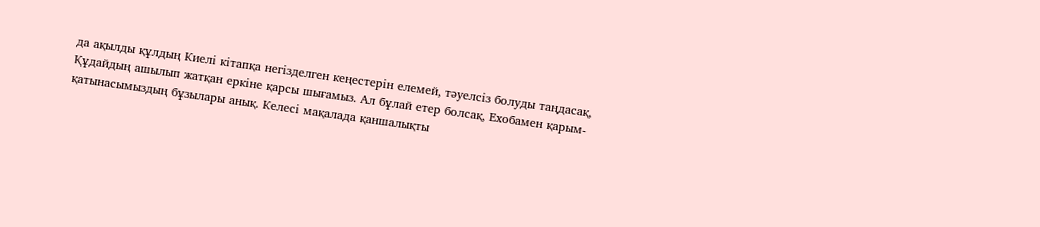да ақылды құлдың Киелі кітапқа негізделген кеңестерін елемей, тәуелсіз болуды таңдасақ, Құдайдың ашылып жатқан еркіне қарсы шығамыз. Ал бұлай етер болсақ, Ехобамен қарым-қатынасымыздың бұзылары анық. Келесі мақалада қаншалықты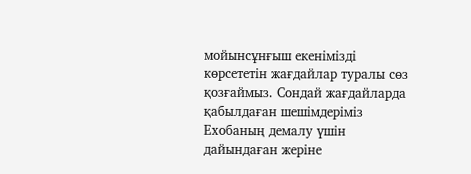мойынсұнғыш екенімізді көрсететін жағдайлар туралы сөз қозғаймыз. Сондай жағдайларда қабылдаған шешімдеріміз Ехобаның демалу үшін дайындаған жеріне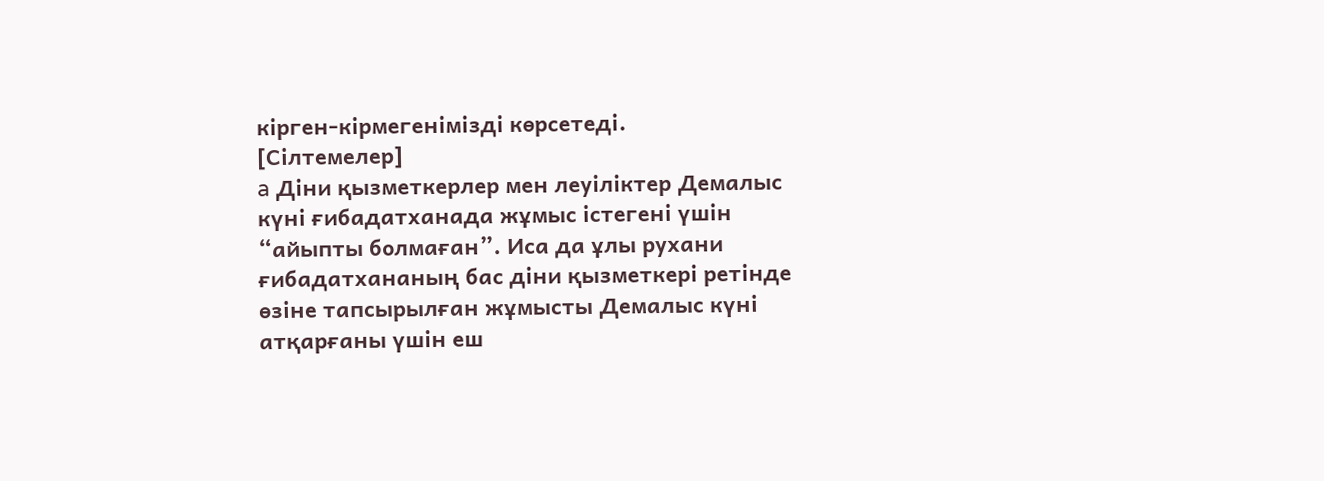кірген-кірмегенімізді көрсетеді.
[Сілтемелер]
a Діни қызметкерлер мен леуіліктер Демалыс күні ғибадатханада жұмыс істегені үшін “айыпты болмаған”. Иса да ұлы рухани ғибадатхананың бас діни қызметкері ретінде өзіне тапсырылған жұмысты Демалыс күні атқарғаны үшін еш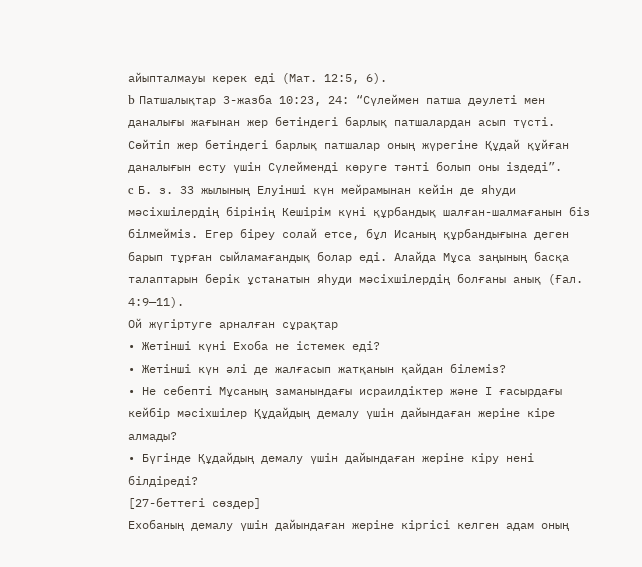айыпталмауы керек еді (Мат. 12:5, 6).
b Патшалықтар 3-жазба 10:23, 24: “Сүлеймен патша дәулеті мен даналығы жағынан жер бетіндегі барлық патшалардан асып түсті. Сөйтіп жер бетіндегі барлық патшалар оның жүрегіне Құдай құйған даналығын есту үшін Сүлейменді көруге тәнті болып оны іздеді”.
c Б. з. 33 жылының Елуінші күн мейрамынан кейін де яһуди мәсіхшілердің бірінің Кешірім күні құрбандық шалған-шалмағанын біз білмейміз. Егер біреу солай етсе, бұл Исаның құрбандығына деген барып тұрған сыйламағандық болар еді. Алайда Мұса заңының басқа талаптарын берік ұстанатын яһуди мәсіхшілердің болғаны анық (Ғал. 4:9—11).
Ой жүгіртуге арналған сұрақтар
• Жетінші күні Ехоба не істемек еді?
• Жетінші күн әлі де жалғасып жатқанын қайдан білеміз?
• Не себепті Мұсаның заманындағы исраилдіктер және І ғасырдағы кейбір мәсіхшілер Құдайдың демалу үшін дайындаған жеріне кіре алмады?
• Бүгінде Құдайдың демалу үшін дайындаған жеріне кіру нені білдіреді?
[27-беттегі сөздер]
Ехобаның демалу үшін дайындаған жеріне кіргісі келген адам оның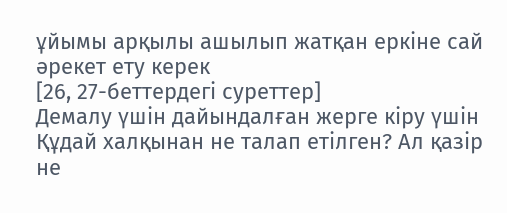ұйымы арқылы ашылып жатқан еркіне сай әрекет ету керек
[26, 27-беттердегі суреттер]
Демалу үшін дайындалған жерге кіру үшін Құдай халқынан не талап етілген? Ал қазір не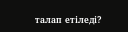талап етіледі?